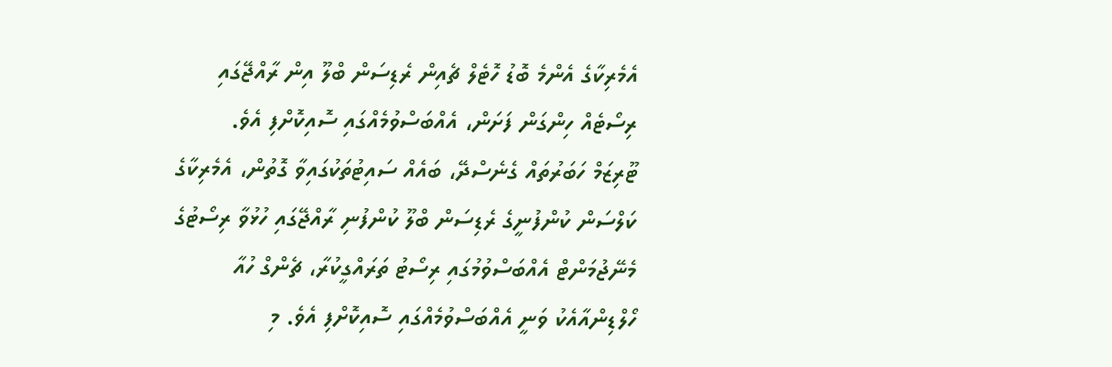އެމެރިކާގެ އެންމެ ބޮޑު ހޮޓެލް ޗެއިން ރެޑިސަން ބްލޫ އިން ރާއްޖޭގައި ރިސޯޓެއް ހިންގަން ފަށަން، އެއްބަސްވުމެއްގައި ސޮއިކޮށްފި އެވެ.
ޓޫރިޒަމް ހަބަރުތައް ގެނެސްދޭ، ބައެއް ސައިޓުތަކުގައިވާ ގޮތުން، އެމެރިކާގެ ކަލްސަން ކުންފުނީގެ ރެޑިސަން ބްލޫ ކުންފުނި ރާއްޖޭގައި ހުޅުވާ ރިސޯޓުގެ މެނޭޖުމަންޓް އެއްބަސްވުމުގައި ރިސޯޓު ތަރައްގީކުރާ، ޗެންގް ހުއާ ހޯލްޑިންއާއެކު ވަނީ އެއްބަސްވުމެއްގައި ސޮއިކޮށްފި އެވެ. މި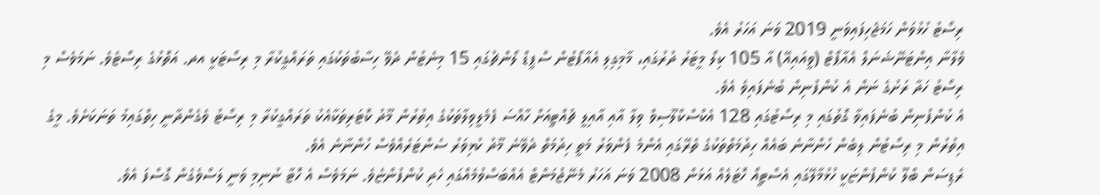ރިސޯޓު ހުޅުވަން ހަމަޖެހިފައިވަނީ 2019 ވަނަ އަހަރު އެވެ.
ވެލާނާ އިންޓަނޭޝަނަލް އެއާޕޯޓް (ވީއައިއޭ) އާ 105 ކިލޯ މީޓަރު ދުރުގައި، މާމިގިލި އެއާޕޯޓުން ސްޕީޑް ލޯންޗުގައި 15 މިނެޓުން ދެވޭ ހިސާބުތަކުގައި ތަރައްގީކުރާ މި ރިސޯޓަކީ އދ. އަތޮޅުގެ ރިސޯޓެވެ. ނަމަވެސް މި ރިސޯޓު ހަދާ ރަށުގެ ނަން އެ ކުންފުނިން ބުނެފައިވެ އެވެ.
އެ ކުންފުނިން ބުނެފައިވާ ގޮތުގައި މި ރިސޯޓުގައި 128 އެކްސްކްލޫސިވް ވިލާ އާއި އާއިލީ ޗުއްޓީއަށް ހާއްސަ ފެމެލީވިލާތަކުގެ އިތުރުން މޫދު ކޮޓަރިތަކާއެކު ތަރައްގީކުރާ މި ރިސޯޓު ވެގެންދާނީ ހިތްގައިމު ތަނަކަށެވެ. މީގެ އިތުރުން މި ރިސޯޓުން ލިބެން ހުންނާނެ ބައެއް ހިދުމަތްތަކުގެ ތެރޭގައި އެންމެ ފެންވަރު މަތީ ހިދުމަތް ދެވޭނެ މޫދު ކުޅިވަރު ސެންޓަރެއްވެސް ހުންނާނެ އެވެ.
ރެޑިސަން ބްލޫ ކުންފުންޏަކީ ހުޅުމާލޭގައި އެސްޓީއޯ ހޮޓަލެއް އަޅަން 2008 ވަނަ އަހަރު މެނޭޖުމަންޓް އެއްބަސްވުމެއްގައި ހެދި ކުންފުންޏެވެ. ނަމަވެސް އެ ހޮޓާ ނުނިމި ވަނީ ލަސްވެގެން ގޮސްފަ އެވެ.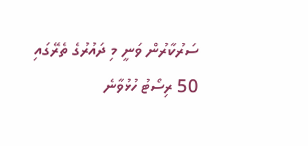ސަރުކާރުން ވަނީ މި ދައުރުގެ ތެރޭގައި 50 ރިސޯޓު ހުޅުވާނެ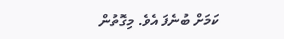ކަމަށް ބުނެފަ އެވެ. މިގޮތުން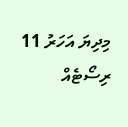މިދިޔަ އަހަރު 11 ރިސޯޓެއް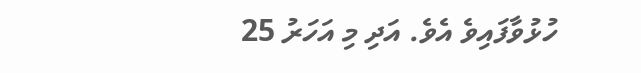ހުޅުވާފައިވެ އެވެ. އަދި މި އަހަރު 25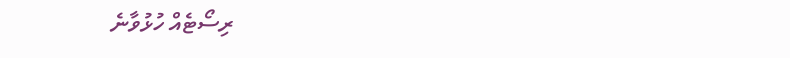ރިސޯޓެއް ހުޅުވާނެ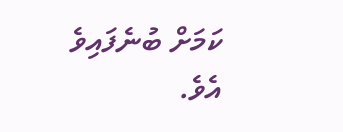ކަމަށް ބުނެފައިވެ އެވެ.